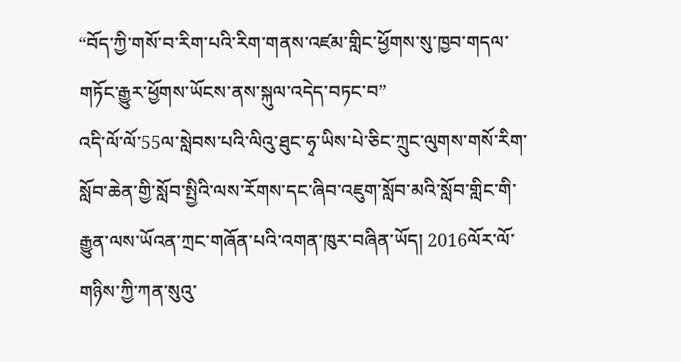“བོད་ཀྱི་གསོ་བ་རིག་པའི་རིག་གནས་འཛམ་གླིང་ཕྱོགས་སུ་ཁྱབ་གདལ་གཏོང་རྒྱུར་ཕྱོགས་ཡོངས་ནས་སྐུལ་འདེད་བཏང་བ”
འདི་ལོ་ལོ་55ལ་སླེབས་པའི་ལིའུ་ཐུང་ཧྭ་ཡིས་པེ་ཅིང་ཀྲུང་ལུགས་གསོ་རིག་སློབ་ཆེན་གྱི་སློབ་སྤྱིའི་ལས་རོགས་དང་ཞིབ་འཇུག་སློབ་མའི་སློབ་གླིང་གི་རྒྱུན་ལས་ཡོའན་ཀྲང་གཞོན་པའི་འགན་ཁུར་བཞིན་ཡོད། 2016ལོར་ལོ་གཉིས་ཀྱི་ཀན་སུའུ་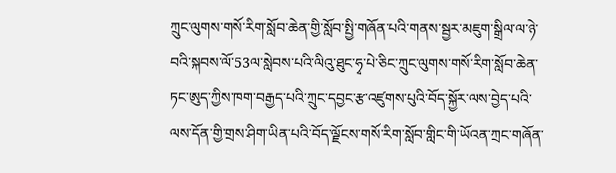ཀྲུང་ལུགས་གསོ་རིག་སློབ་ཆེན་གྱི་སློབ་སྤྱི་གཞོན་པའི་གནས་སྦྱར་མཇུག་སྒྲིལ་ལ་ཉེ་བའི་སྐབས་ལོ་53ལ་སླེབས་པའི་ལིའུ་ཐུང་ཧྭ་པེ་ཅིང་ཀྲུང་ལུགས་གསོ་རིག་སློབ་ཆེན་ཏང་ཨུད་ཀྱིས་ཁག་བརྒྱད་པའི་ཀྲུང་དབྱང་རྩ་འཛུགས་པུའི་བོད་སྐྱོར་ལས་བྱེད་པའི་ལས་དོན་གྱི་གྲས་ཤིག་ཡིན་པའི་བོད་ལྗོངས་གསོ་རིག་སློབ་གླིང་གི་ཡོའན་ཀྲང་གཞོན་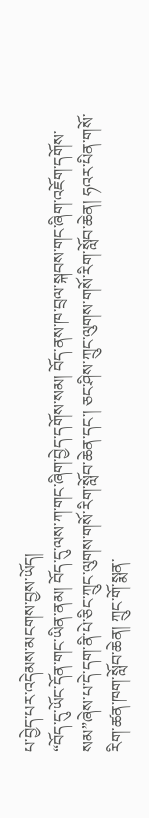པ་བྱེད་པར་འདེམས་མངགས་བྱས་ཡོད།
“བོད་དུ་ཡོང་དོན་གང་ཡིན་ནམ། བོད་དུ་ལས་ཀ་གང་ཞིག་བྱེད་དགོས་སམ། བོད་ནས་ཁ་བྲལ་སྐབས་གང་ཞིག་འཇོག་དགོས་སམ”ཞེས་པ་དེ་དག་ནི་པེ་ཅིང་ཀྲུང་ལུགས་གསོ་རིག་སློབ་ཆེན་དང་། ཅང་ཤིས་ཀྲུང་ལུགས་གསོ་རིག་སློབ་ཆེན། ཧའར་པིན་གསོ་རིག་ཚན་ཁག་སློབ་ཆེན། ཀྲུང་གོ་སྨན་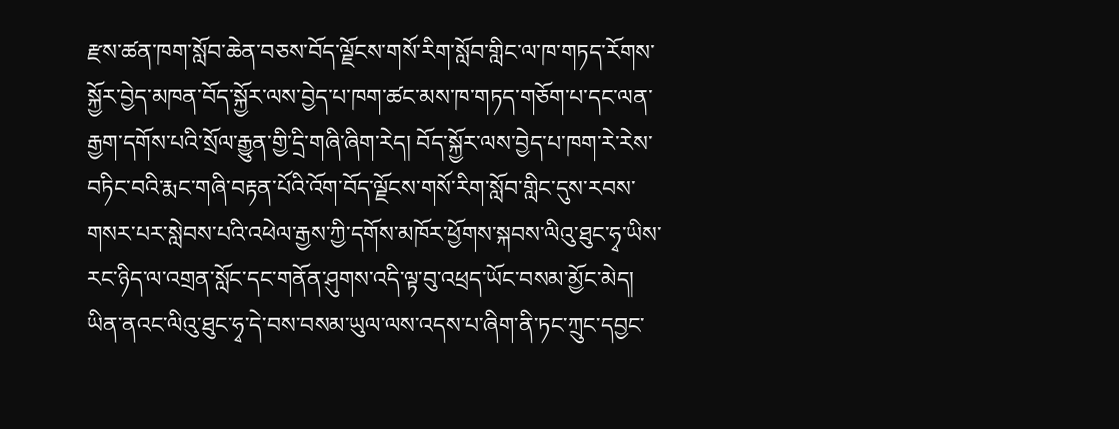རྫས་ཚན་ཁག་སློབ་ཆེན་བཅས་བོད་ལྗོངས་གསོ་རིག་སློབ་གླིང་ལ་ཁ་གཏད་རོགས་སྐྱོར་བྱེད་མཁན་བོད་སྐྱོར་ལས་བྱེད་པ་ཁག་ཚང་མས་ཁ་གཏད་གཅོག་པ་དང་ལན་རྒྱག་དགོས་པའི་སྲོལ་རྒྱུན་གྱི་དྲི་གཞི་ཞིག་རེད། བོད་སྐྱོར་ལས་བྱེད་པ་ཁག་རེ་རེས་བཏིང་བའི་རྨང་གཞི་བརྟན་པོའི་འོག་བོད་ལྗོངས་གསོ་རིག་སློབ་གླིང་དུས་རབས་གསར་པར་སླེབས་པའི་འཕེལ་རྒྱས་ཀྱི་དགོས་མཁོར་ཕྱོགས་སྐབས་ལིའུ་ཐུང་ཧྭ་ཡིས་རང་ཉིད་ལ་འགྲན་སློང་དང་གནོན་ཤུགས་འདི་ལྟ་བུ་འཕྲད་ཡོང་བསམ་མྱོང་མེད།
ཡིན་ནའང་ལིའུ་ཐུང་ཧྭ་དེ་བས་བསམ་ཡུལ་ལས་འདས་པ་ཞིག་ནི་ཏང་ཀྲུང་དབྱང་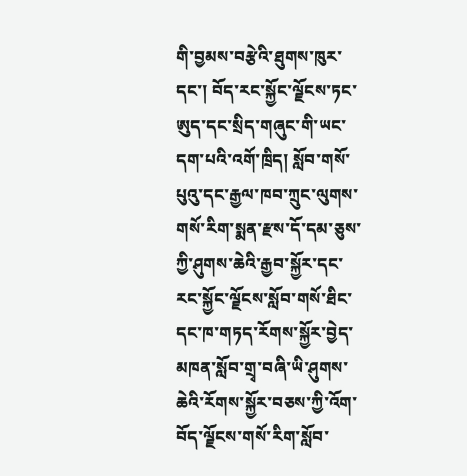གི་བྱམས་བརྩེའི་ཐུགས་ཁུར་དང་། བོད་རང་སྐྱོང་ལྗོངས་ཏང་ཨུད་དང་སྲིད་གཞུང་གི་ཡང་དག་པའི་འགོ་ཁྲིད། སློབ་གསོ་པུའུ་དང་རྒྱལ་ཁབ་ཀྲུང་ལུགས་གསོ་རིག་སྨན་རྫས་དོ་དམ་ཅུས་ཀྱི་ཤུགས་ཆེའི་རྒྱབ་སྐྱོར་དང་རང་སྐྱོང་ལྗོངས་སློབ་གསོ་ཐིང་དང་ཁ་གཏད་རོགས་སྐྱོར་བྱེད་མཁན་སློབ་གྲྭ་བཞི་ཡི་ཤུགས་ཆེའི་རོགས་སྐྱོར་བཅས་ཀྱི་འོག་བོད་ལྗོངས་གསོ་རིག་སློབ་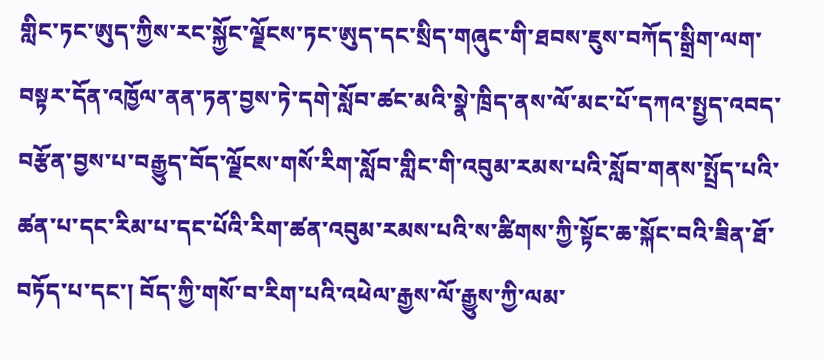གླིང་ཏང་ཨུད་ཀྱིས་རང་སྐྱོང་ལྗོངས་ཏང་ཨུད་དང་སྲིད་གཞུང་གི་ཐབས་ཇུས་བཀོད་སྒྲིག་ལག་བསྟར་དོན་འཁྱོལ་ནན་ཏན་བྱས་ཏེ་དགེ་སློབ་ཚང་མའི་སྣེ་ཁྲིད་ནས་ལོ་མང་པོ་དཀའ་སྤྱད་འབད་བརྩོན་བྱས་པ་བརྒྱུད་བོད་ལྗོངས་གསོ་རིག་སློབ་གླིང་གི་འབུམ་རམས་པའི་སློབ་གནས་སྤྲོད་པའི་ཚན་པ་དང་རིམ་པ་དང་པོའི་རིག་ཚན་འབུམ་རམས་པའི་ས་ཚིགས་ཀྱི་སྟོང་ཆ་སྐོང་བའི་ཟིན་ཐོ་བཏོད་པ་དང་། བོད་ཀྱི་གསོ་བ་རིག་པའི་འཕེལ་རྒྱས་ལོ་རྒྱུས་ཀྱི་ལམ་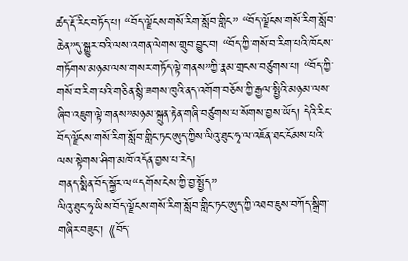ཚད་རྡོ་རིང་བཏོད་པ། “བོད་ལྗོངས་གསོ་རིག་སློབ་གླིང” “བོད་ལྗོངས་གསོ་རིག་སློབ་ཆེན”དུ་སྒྱུར་བའི་ལས་འགན་ལེགས་གྲུབ་བྱུང་བ། “བོད་ཀྱི་གསོ་བ་རིག་པའི་ཁོངས་གཏོགས་མཉམ་ལས་གསར་གཏོད་ལྟེ་གནས”ཀྱི་རྣམ་གྲངས་བཙུགས་པ། “བོད་ཀྱི་གསོ་བ་རིག་པའི་གཅིན་སྙི་ཟགས་ཁུའི་ནད་འགོག་བཅོས་ཀྱི་རྒྱལ་སྤྱིའི་མཉམ་ལས་ཞིབ་འཇུག་ལྟེ་གནས”མཉམ་སྐྲུན་རྟེན་གཞི་བཙུགས་པ་སོགས་བྱས་ཡོད། དེའི་རིང་བོད་ལྗོངས་གསོ་རིག་སློབ་གླིང་ཏང་ཨུད་ཀྱིས་ལིའུ་ཐུང་ཧྭ་ལ་འཇོན་ཐང་ངོམས་པའི་ལས་སྟེགས་ཤིག་མཁོ་འདོན་བྱས་པ་རེད།
གནད་སྨིན་བོད་སྐྱོར་ལ“དགོས་ངེས་ཀྱི་བྱ་སྤྱོད”
ལིའུ་ཐུང་ཧྭ་ཡིས་བོད་ལྗོངས་གསོ་རིག་སློབ་གླིང་ཏང་ཨུད་ཀྱི་འཐབ་ཇུས་བཀོད་སྒྲིག་གཞིར་བཟུང་། 《བོད་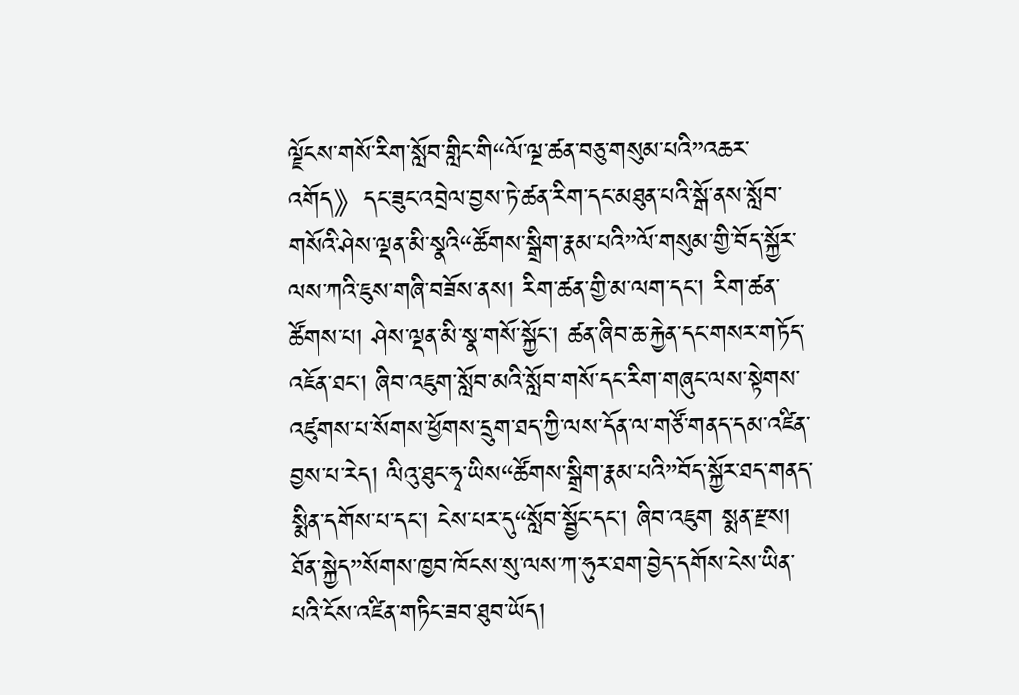ལྗོངས་གསོ་རིག་སློབ་གླིང་གི“ལོ་ལྔ་ཚན་བཅུ་གསུམ་པའི”འཆར་འགོད》དང་ཟུང་འབྲེལ་བྱས་ཏེ་ཚན་རིག་དང་མཐུན་པའི་སྒོ་ནས་སློབ་གསོའི་ཤེས་ལྡན་མི་སྣའི“ཚོགས་སྒྲིག་རྣམ་པའི”ལོ་གསུམ་གྱི་བོད་སྐྱོར་ལས་ཀའི་ཇུས་གཞི་བཟོས་ནས། རིག་ཚན་གྱི་མ་ལག་དང་། རིག་ཚན་ཚོགས་པ། ཤེས་ལྡན་མི་སྣ་གསོ་སྐྱོང་། ཚན་ཞིབ་ཆ་རྐྱེན་དང་གསར་གཏོད་འཇོན་ཐང་། ཞིབ་འཇུག་སློབ་མའི་སློབ་གསོ་དང་རིག་གཞུང་ལས་སྟེགས་འཛུགས་པ་སོགས་ཕྱོགས་དྲུག་ཐད་ཀྱི་ལས་དོན་ལ་གཙོ་གནད་དམ་འཛིན་བྱས་པ་རེད། ལིའུ་ཐུང་ཧྭ་ཡིས“ཚོགས་སྒྲིག་རྣམ་པའི”བོད་སྐྱོར་ཐད་གནད་སྨིན་དགོས་པ་དང་། ངེས་པར་དུ“སློབ་སྦྱོང་དང་། ཞིབ་འཇུག སྨན་རྫས། ཐོན་སྐྱེད”སོགས་ཁྱབ་ཁོངས་སུ་ལས་ཀ་ཧུར་ཐག་བྱེད་དགོས་ངེས་ཡིན་པའི་ངོས་འཛིན་གཏིང་ཟབ་ཐུབ་ཡོད།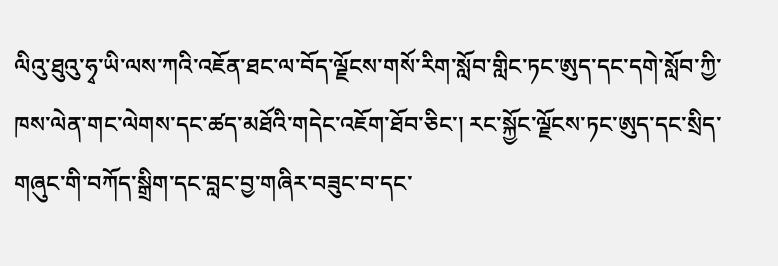ལིའུ་ཐུའུ་ཧྭ་ཡི་ལས་ཀའི་འཇོན་ཐང་ལ་བོད་ལྗོངས་གསོ་རིག་སློབ་གླིང་ཏང་ཨུད་དང་དགེ་སློབ་ཀྱི་ཁས་ལེན་གང་ལེགས་དང་ཚད་མཐོའི་གདེང་འཇོག་ཐོབ་ཅིང་། རང་སྐྱོང་ལྗོངས་ཏང་ཨུད་དང་སྲིད་གཞུང་གི་བཀོད་སྒྲིག་དང་བླང་བྱ་གཞིར་བཟུང་བ་དང་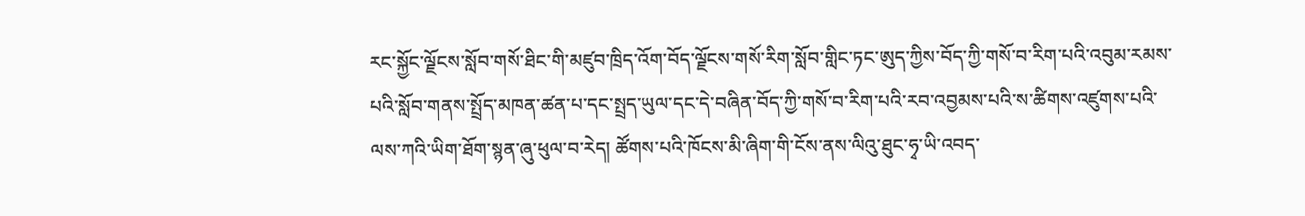རང་སྐྱོང་ལྗོངས་སློབ་གསོ་ཐིང་གི་མཛུབ་ཁྲིད་འོག་བོད་ལྗོངས་གསོ་རིག་སློབ་གླིང་ཏང་ཨུད་ཀྱིས་བོད་ཀྱི་གསོ་བ་རིག་པའི་འབུམ་རམས་པའི་སློབ་གནས་སྤྲོད་མཁན་ཚན་པ་དང་སྤྲད་ཡུལ་དང་དེ་བཞིན་བོད་ཀྱི་གསོ་བ་རིག་པའི་རབ་འབྱམས་པའི་ས་ཚིགས་འཛུགས་པའི་ལས་ཀའི་ཡིག་ཐོག་སྙན་ཞུ་ཕུལ་བ་རེད། ཚོགས་པའི་ཁོངས་མི་ཞིག་གི་ངོས་ནས་ལིའུ་ཐུང་ཧྭ་ཡི་འབད་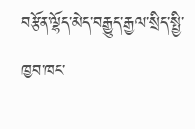བརྩོན་ལྷོད་མེད་བརྒྱུད་རྒྱལ་སྲིད་སྤྱི་ཁྱབ་ཁང་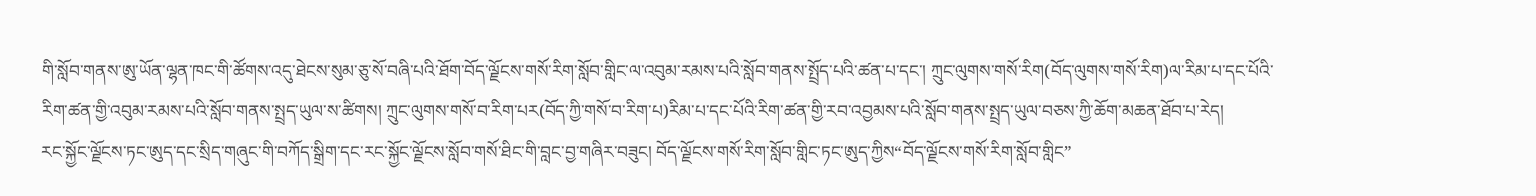གི་སློབ་གནས་ཨུ་ཡོན་ལྷན་ཁང་གི་ཚོགས་འདུ་ཐེངས་སུམ་ཅུ་སོ་བཞི་པའི་ཐོག་བོད་ལྗོངས་གསོ་རིག་སློབ་གླིང་ལ་འབུམ་རམས་པའི་སློབ་གནས་སྤྲོད་པའི་ཚན་པ་དང་། ཀྲུང་ལུགས་གསོ་རིག(བོད་ལུགས་གསོ་རིག)ལ་རིམ་པ་དང་པོའི་རིག་ཚན་གྱི་འབུམ་རམས་པའི་སློབ་གནས་སྤྲད་ཡུལ་ས་ཚིགས། ཀྲུང་ལུགས་གསོ་བ་རིག་པར(བོད་ཀྱི་གསོ་བ་རིག་པ)རིམ་པ་དང་པོའི་རིག་ཚན་གྱི་རབ་འབྱམས་པའི་སློབ་གནས་སྤྲད་ཡུལ་བཅས་ཀྱི་ཆོག་མཆན་ཐོབ་པ་རེད།
རང་སྐྱོང་ལྗོངས་ཏང་ཨུད་དང་སྲིད་གཞུང་གི་བཀོད་སྒྲིག་དང་རང་སྐྱོང་ལྗོངས་སློབ་གསོ་ཐིང་གི་བླང་བྱ་གཞིར་བཟུང། བོད་ལྗོངས་གསོ་རིག་སློབ་གླིང་ཏང་ཨུད་ཀྱིས“བོད་ལྗོངས་གསོ་རིག་སློབ་གླིང”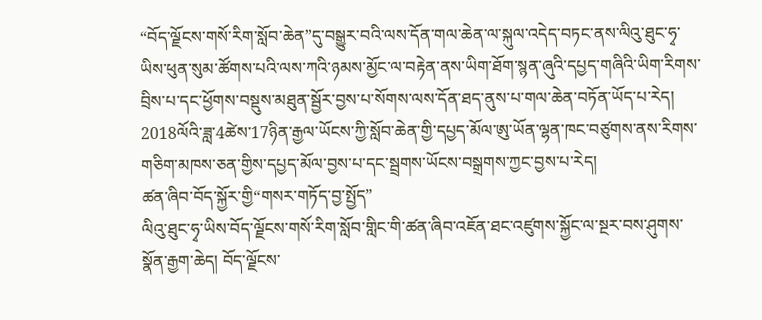“བོད་ལྗོངས་གསོ་རིག་སློབ་ཆེན”དུ་བསྒྱུར་བའི་ལས་དོན་གལ་ཆེན་ལ་སྐུལ་འདེད་བཏང་ནས་ལིའུ་ཐུང་ཧྭ་ཡིས་ཕུན་སུམ་ཚོགས་པའི་ལས་ཀའི་ཉམས་མྱོང་ལ་བརྟེན་ནས་ཡིག་ཐོག་སྙན་ཞུའི་དཔྱད་གཞིའི་ཡིག་རིགས་བྲིས་པ་དང་ཕྱོགས་བསྡུས་མཐུན་སྦྱོར་བྱས་པ་སོགས་ལས་དོན་ཐད་ནུས་པ་གལ་ཆེན་བཏོན་ཡོད་པ་རེད། 2018ལོའི་ཟླ་4ཚེས་17ཉིན་རྒྱལ་ཡོངས་ཀྱི་སློབ་ཆེན་གྱི་དཔྱད་མོལ་ཨུ་ཡོན་ལྷན་ཁང་བཙུགས་ནས་རིགས་གཅིག་མཁས་ཅན་གྱིས་དཔྱད་མོལ་བྱས་པ་དང་སྦྲགས་ཡོངས་བསྒྲགས་ཀྱང་བྱས་པ་རེད།
ཚན་ཞིབ་བོད་སྐྱོར་གྱི“གསར་གཏོད་བྱ་སྤྱོད”
ལིའུ་ཐུང་ཧྭ་ཡིས་བོད་ལྗོངས་གསོ་རིག་སློབ་གླིང་གི་ཚན་ཞིབ་འཇོན་ཐང་འཛུགས་སྐྱོང་ལ་སྔར་བས་ཤུགས་སྣོན་རྒྱག་ཆེད། བོད་ལྗོངས་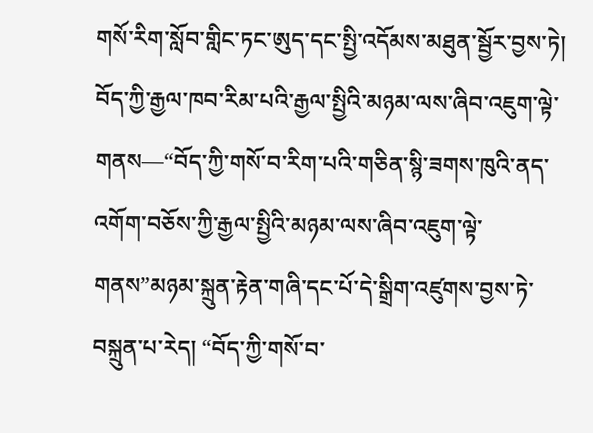གསོ་རིག་སློབ་གླིང་ཏང་ཨུད་དང་སྤྱི་འདོམས་མཐུན་སྦྱོར་བྱས་ཏེ། བོད་ཀྱི་རྒྱལ་ཁབ་རིམ་པའི་རྒྱལ་སྤྱིའི་མཉམ་ལས་ཞིབ་འཇུག་ལྟེ་གནས—“བོད་ཀྱི་གསོ་བ་རིག་པའི་གཅིན་སྙི་ཟགས་ཁུའི་ནད་འགོག་བཅོས་ཀྱི་རྒྱལ་སྤྱིའི་མཉམ་ལས་ཞིབ་འཇུག་ལྟེ་གནས”མཉམ་སྐྲུན་རྟེན་གཞི་དང་པོ་དེ་སྒྲིག་འཛུགས་བྱས་ཏེ་བསྐྲུན་པ་རེད། “བོད་ཀྱི་གསོ་བ་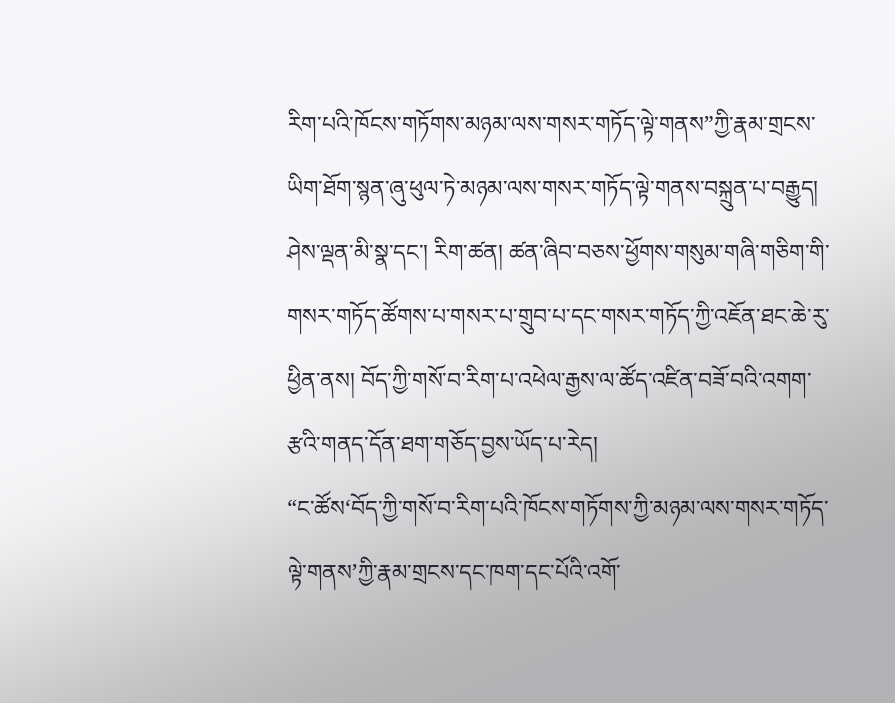རིག་པའི་ཁོངས་གཏོགས་མཉམ་ལས་གསར་གཏོད་ལྟེ་གནས”ཀྱི་རྣམ་གྲངས་ཡིག་ཐོག་སྙན་ཞུ་ཕུལ་ཏེ་མཉམ་ལས་གསར་གཏོད་ལྟེ་གནས་བསྐྲུན་པ་བརྒྱུད། ཤེས་ལྡན་མི་སྣ་དང་། རིག་ཚན། ཚན་ཞིབ་བཅས་ཕྱོགས་གསུམ་གཞི་གཅིག་གི་གསར་གཏོད་ཚོགས་པ་གསར་པ་གྲུབ་པ་དང་གསར་གཏོད་ཀྱི་འཇོན་ཐང་ཆེ་རུ་ཕྱིན་ནས། བོད་ཀྱི་གསོ་བ་རིག་པ་འཕེལ་རྒྱས་ལ་ཚོད་འཛིན་བཟོ་བའི་འགག་རྩའི་གནད་དོན་ཐག་གཅོད་བྱས་ཡོད་པ་རེད།
“ང་ཚོས‘བོད་ཀྱི་གསོ་བ་རིག་པའི་ཁོངས་གཏོགས་ཀྱི་མཉམ་ལས་གསར་གཏོད་ལྟེ་གནས’ཀྱི་རྣམ་གྲངས་དང་ཁག་དང་པོའི་འགོ་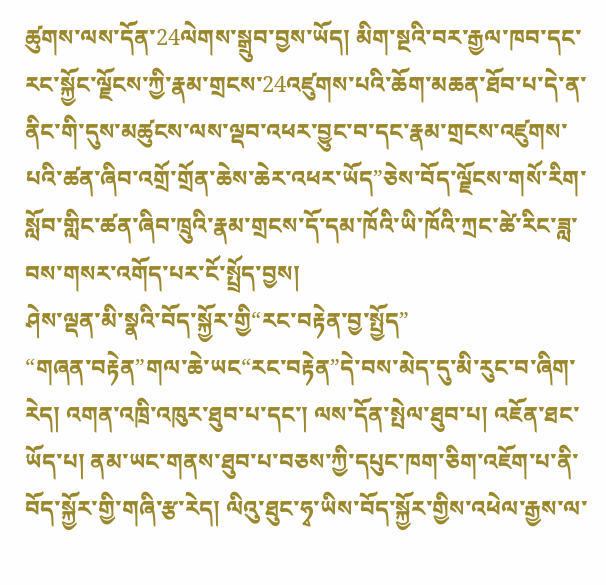ཚུགས་ལས་དོན་24ལེགས་སྒྲུབ་བྱས་ཡོད། མིག་སྔའི་བར་རྒྱལ་ཁབ་དང་རང་སྐྱོང་ལྗོངས་ཀྱི་རྣམ་གྲངས་24འཛུགས་པའི་ཆོག་མཆན་ཐོབ་པ་དེ་ན་ནིང་གི་དུས་མཚུངས་ལས་ལྡབ་འཕར་བྱུང་བ་དང་རྣམ་གྲངས་འཛུགས་པའི་ཚན་ཞིབ་འགྲོ་གྲོན་ཆེས་ཆེར་འཕར་ཡོད”ཅེས་བོད་ལྗོངས་གསོ་རིག་སློབ་གླིང་ཚན་ཞིབ་ཁྲུའི་རྣམ་གྲངས་དོ་དམ་ཁོའི་ཡི་ཁོའི་ཀྲང་ཚེ་རིང་ཟླ་བས་གསར་འགོད་པར་ངོ་སྤྲོད་བྱས།
ཤེས་ལྡན་མི་སྣའི་བོད་སྐྱོར་གྱི“རང་བརྟེན་བྱ་སྤྱོད”
“གཞན་བརྟེན”གལ་ཆེ་ཡང“རང་བརྟེན”དེ་བས་མེད་དུ་མི་རུང་བ་ཞིག་རེད། འགན་འཁྲི་འཁུར་ཐུབ་པ་དང་། ལས་དོན་སྤེལ་ཐུབ་པ། འཇོན་ཐང་ཡོད་པ། ནམ་ཡང་གནས་ཐུབ་པ་བཅས་ཀྱི་དཔུང་ཁག་ཅིག་འཇོག་པ་ནི་བོད་སྐྱོར་གྱི་གཞི་རྩ་རེད། ལིའུ་ཐུང་ཧྭ་ཡིས་བོད་སྐྱོར་གྱིས་འཕེལ་རྒྱས་ལ་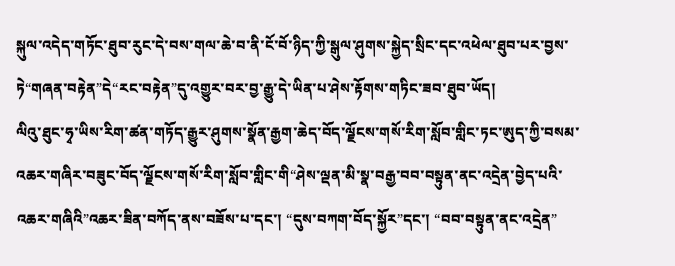སྐུལ་འདེད་གཏོང་ཐུབ་རུང་དེ་བས་གལ་ཆེ་བ་ནི་ངོ་བོ་ཉིད་ཀྱི་སྒུལ་ཤུགས་སྐྱེད་སྲིང་དང་འཕེལ་ཐུབ་པར་བྱས་ཏེ“གཞན་བརྟེན”དེ“རང་བརྟེན”དུ་འགྱུར་བར་བྱ་རྒྱུ་དེ་ཡིན་པ་ཤེས་རྟོགས་གཏིང་ཟབ་ཐུབ་ཡོད།
ལིའུ་ཐུང་ཧྭ་ཡིས་རིག་ཚན་གཏོད་རྒྱུར་ཤུགས་སྣོན་རྒྱག་ཆེད་བོད་ལྗོངས་གསོ་རིག་སློབ་གླིང་ཏང་ཨུད་ཀྱི་བསམ་འཆར་གཞིར་བཟུང་བོད་ལྗོངས་གསོ་རིག་སློབ་གླིང་གི“ཤེས་ལྡན་མི་སྣ་བརྒྱ་བབ་བསྟུན་ནང་འདྲེན་བྱེད་པའི་འཆར་གཞིའི”འཆར་ཟིན་བཀོད་ནས་བཟོས་པ་དང་། “དུས་བཀག་བོད་སྐྱོར”དང་། “བབ་བསྟུན་ནང་འདྲེན”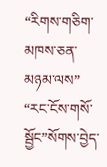“རིགས་གཅིག་མཁས་ཅན་མཉམ་ལས” “རང་ངོས་གསོ་སྦྱོང”སོགས་བྱེད་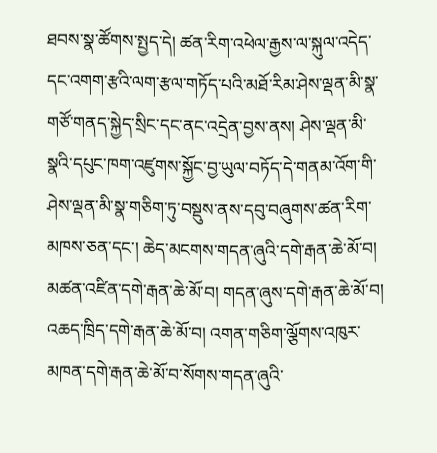ཐབས་སྣ་ཚོགས་སྤྱད་དེ། ཚན་རིག་འཕེལ་རྒྱས་ལ་སྐུལ་འདེད་དང་འགག་རྩའི་ལག་རྩལ་གཏོད་པའི་མཐོ་རིམ་ཤེས་ལྡན་མི་སྣ་གཙོ་གནད་སྐྱེད་སྲིང་དང་ནང་འདྲེན་བྱས་ནས། ཤེས་ལྡན་མི་སྣའི་དཔུང་ཁག་འཛུགས་སྐྱོང་བྱ་ཡུལ་བཏོད་དེ་གནམ་འོག་གི་ཤེས་ལྡན་མི་སྣ་གཅིག་ཏུ་བསྡུས་ནས་དབུ་བཞུགས་ཚན་རིག་མཁས་ཅན་དང་། ཆེད་མངགས་གདན་ཞུའི་དགེ་རྒན་ཆེ་མོ་བ། མཚན་འཛིན་དགེ་རྒན་ཆེ་མོ་བ། གདན་ཞུས་དགེ་རྒན་ཆེ་མོ་བ། འཆད་ཁྲིད་དགེ་རྒན་ཆེ་མོ་བ། འགན་གཅིག་ལྕོགས་འཁུར་མཁན་དགེ་རྒན་ཆེ་མོ་བ་སོགས་གདན་ཞུའི་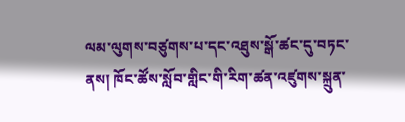ལམ་ལུགས་བཙུགས་པ་དང་འཐུས་སྒོ་ཚང་དུ་བཏང་ནས། ཁོང་ཚོས་སློབ་གླིང་གི་རིག་ཚན་འཛུགས་སྐྲུན་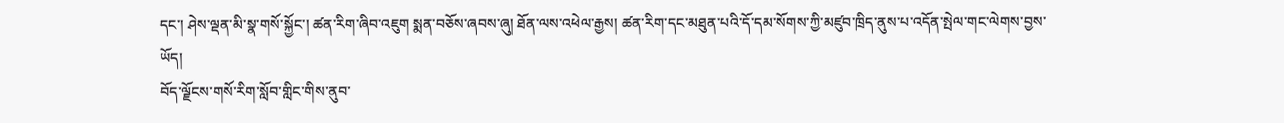དང་། ཤེས་ལྡན་མི་སྣ་གསོ་སྐྱོང་། ཚན་རིག་ཞིབ་འཇུག སྨན་བཅོས་ཞབས་ཞུ། ཐོན་ལས་འཕེལ་རྒྱས། ཚན་རིག་དང་མཐུན་པའི་དོ་དམ་སོགས་ཀྱི་མཛུབ་ཁྲིད་ནུས་པ་འདོན་སྤེལ་གང་ལེགས་བྱས་ཡོད།
བོད་ལྗོངས་གསོ་རིག་སློབ་གླིང་གིས་ནུབ་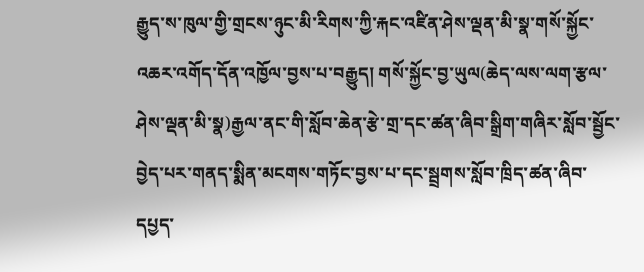རྒྱུད་ས་ཁུལ་གྱི་གྲངས་ཉུང་མི་རིགས་ཀྱི་རྐང་འཛིན་ཤེས་ལྡན་མི་སྣ་གསོ་སྐྱོང་འཆར་འགོད་དོན་འཁྱོལ་བྱས་པ་བརྒྱུད། གསོ་སྐྱོང་བྱ་ཡུལ(ཆེད་ལས་ལག་རྩལ་ཤེས་ལྡན་མི་སྣ)རྒྱལ་ནང་གི་སློབ་ཆེན་རྩེ་གྲ་དང་ཚན་ཞིབ་སྒྲིག་གཞིར་སློབ་སྦྱོང་བྱེད་པར་གནད་སྨིན་མངགས་གཏོང་བྱས་པ་དང་སྦྲགས་སློབ་ཁྲིད་ཚན་ཞིབ་དཔྱད་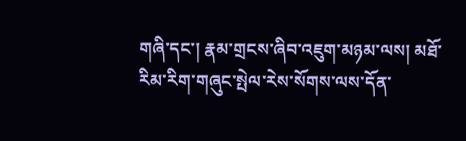གཞི་དང་། རྣམ་གྲངས་ཞིབ་འཇུག་མཉམ་ལས། མཐོ་རིམ་རིག་གཞུང་སྤེལ་རེས་སོགས་ལས་དོན་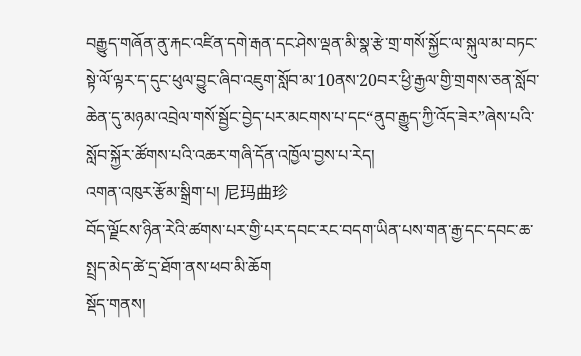བརྒྱུད་གཞོན་ནུ་རྐང་འཛིན་དགེ་རྒན་དང་ཤེས་ལྡན་མི་སྣ་རྩེ་གྲ་གསོ་སྐྱོང་ལ་སྐུལ་མ་བཏང་སྟེ་ལོ་ལྟར་ད་དུང་ཕུལ་བྱུང་ཞིབ་འཇུག་སློབ་མ་10ནས་20བར་ཕྱི་རྒྱལ་གྱི་གྲགས་ཅན་སློབ་ཆེན་དུ་མཉམ་འབྲེལ་གསོ་སྦྱོང་བྱེད་པར་མངགས་པ་དང“ནུབ་རྒྱུད་ཀྱི་འོད་ཟེར”ཞེས་པའི་སློབ་སྐྱོར་ཚོགས་པའི་འཆར་གཞི་དོན་འཁྱོལ་བྱས་པ་རེད།
འགན་འཁུར་རྩོམ་སྒྲིག་པ། 尼玛曲珍
བོད་ལྗོངས་ཉིན་རེའི་ཚགས་པར་གྱི་པར་དབང་རང་བདག་ཡིན་པས་གན་རྒྱ་དང་དབང་ཆ་སྤྲད་མེད་ཚེ་དྲ་ཐོག་ནས་ཕབ་མི་ཆོག
སྡོད་གནས།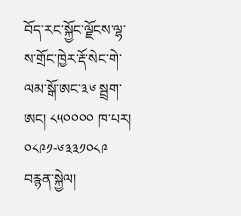བོད་རང་སྐྱོང་ལྗོངས་ལྷ་ས་གྲོང་ཁྱེར་རྡོ་སེང་གེ་ལམ་སྒོ་ཨང་༣༦ སྦྲག་ཨང། ༨༥༠༠༠༠ ཁ་པར། ༠༨༩༡-༦༣༣༡༠༨༩ བརྙན་སྐྱེལ།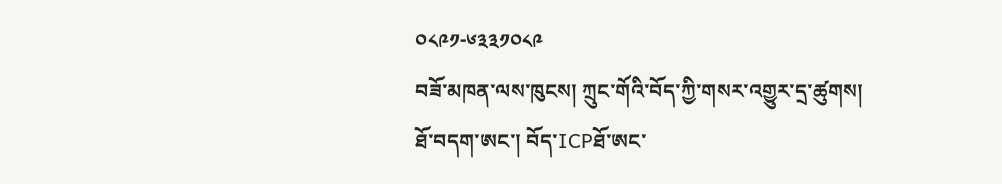༠༨༩༡-༦༣༣༡༠༨༩
བཟོ་མཁན་ལས་ཁུངས། ཀྲུང་གོའི་བོད་ཀྱི་གསར་འགྱུར་དྲ་ཚུགས།
ཐོ་བདག་ཨང་། བོད་ICPཐོ་ཨང་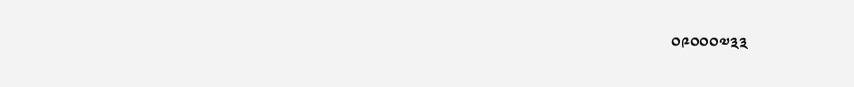༠༩༠༠༠༧༣༣